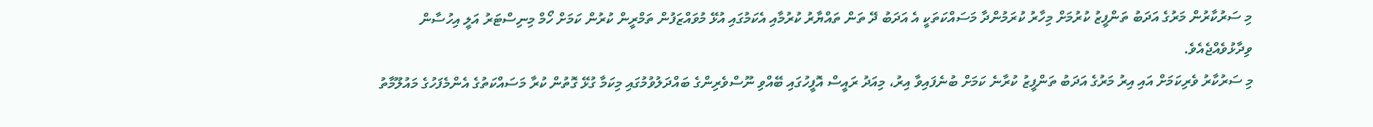މި ސަރުކާރުން މަރުގެ އަދަބު ތަންފީޒު ކުރުމަށް މިހާރު ކުރަމުންދާ މަސައްކަތަކީ އެ އަދަބު ދޭ ތަން ތައްޔާރު ކުރުމާއި އެކަމުގައި އުޅޭ މުވައްޒަފުން ތަމްރީން ކުރުން ކަމަށް ހޯމް މިނިސްޓަރު އަލީ އިހުސާން ވިދާޅުވެއްޖެއެވެ.
މި ސަރުކާރު ވެރިކަމަށް އައި އިރު މަރުގެ އަދަބު ތަންފީޒު ކުރާނެ ކަމަށް ބުނެފައިވާ އިރު، މިއަދު ރައީސް އޮފީހުގައި ބޭއްވި ނޫސްވެރިންގެ ބައްދަލުވުމުގައި މިކަމާ ގުޅޭ ގޮތުން ކުރާ މަސައްކަތުގެ އެންމެފަހުގެ މައުލޫމާތު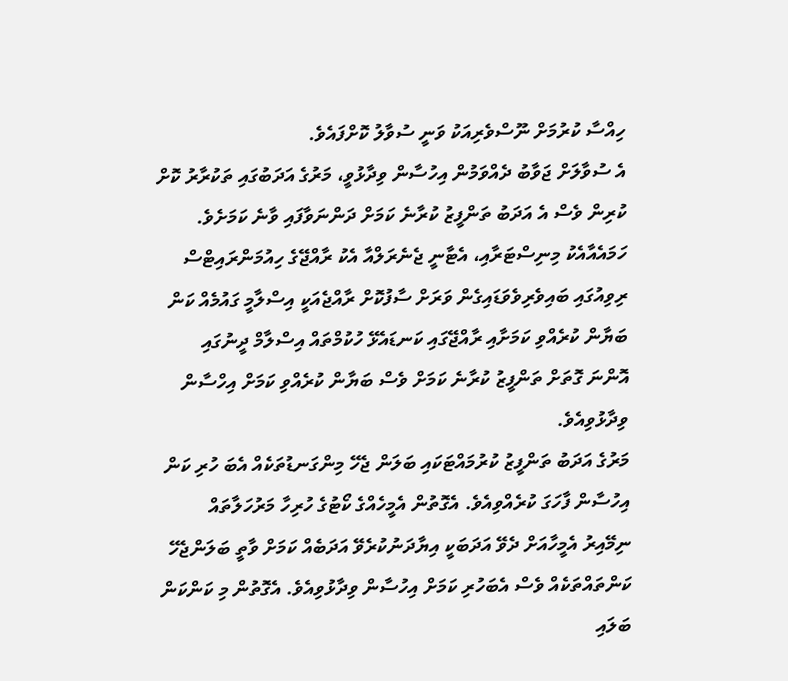ހިއްސާ ކުރުމަށް ނޫސްވެރިއަކު ވަނީ ސުވާލު ކޮށްފައެވެ.
އެ ސުވާލަށް ޖަވާބު ދެއްވަމުން އިހުސާން ވިދާޅުވީ، މަރުގެ އަދަބުގައި ތަކުރާރު ކޮށް ކުރިން ވެސް އެ އަދަބު ތަންފީޒު ކުރާނެ ކަމަށް ދަންނަވާފައި ވާނެ ކަމަށެވެ. ހަމައެއާއެކު މިނިސްޓަރާއި، އެޓާނީ ޖެނެރަލްއާ އެކު ރާއްޖޭގެ ހިއުމަންރައިޓްސް ރިވިއުގައި ބައިވެރިވެވަޑައިގެން ވަރަށް ސާފުކޮށް ރާއްޖެއަކީ އިސްލާމީ ގައުމެއް ކަން ބަޔާން ކުރެއްވި ކަމަށާއި ރާއްޖޭގައި ކަނޑައެޅޭ ހުކުމްތައް އިސްލާމް ދީނުގައި އޮންނަ ގޮތަށް ތަންފީޒު ކުރާނެ ކަމަށް ވެސް ބަޔާން ކުރެއްވި ކަމަށް އިހްސާން ވިދާޅުވިއެވެ.
މަރުގެ އަދަބު ތަންފީޒު ކުރުމައްޓަކައި ބަލަން ޖެހޭ މިންގަނޑުތަކެއް އެބަ ހުރި ކަން އިހުސާން ފާހަގަ ކުރެއްވިއެވެ. އެގޮތުން އެމީހެއްގެ ކޯޓުގެ ހުރިހާ މަރުހަލާތައް ނިމޭއިރު އެމީހާއަށް ދެވޭ އަދަބަކީ އިޔާދަނުކުރެވޭ އަދަބެއް ކަމަށް ވާތީ ބަލަންޖެހޭ ކަންތައްތަކެއް ވެސް އެބަހުރި ކަމަށް އިހުސާން ވިދާޅުވިއެވެ. އެގޮތުން މި ކަންކަން ބަލައި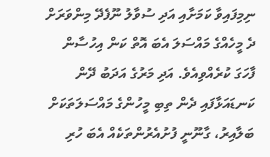ނިމިފައިވާ ކަމަށާއި އަދި ސުވާލު ނޫފެދޭ މިންވަރަށް ދެ މީހެއްގެ މައްސަލަ އެބަ އޮތް ކަން އިހުސާން ފާހަގަ ކުރެއްވިއެވެ. އަދި މަރުގެ އަދަބު ދޭން ކަނޑައަޅާފައި ދެން ތިބި މީހުންގެ މައްސަލަތަކަށް ބަލާއިރު، ގާނޫނީ ފުށުއެރުންތަކެއް އެބަ ހުރި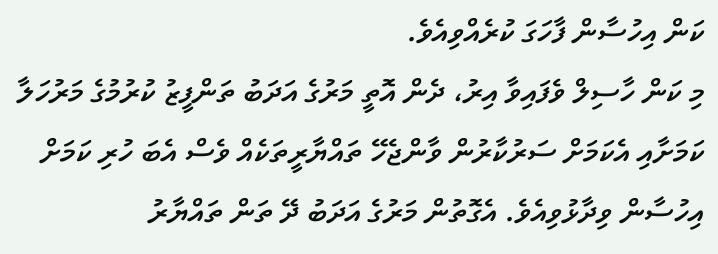ކަން އިހުސާން ފާހަގަ ކުރެއްވިއެވެ.
މި ކަން ހާސިލް ވެފައިވާ އިރު، ދެން އޮތީ މަރުގެ އަދަބު ތަންފީޒު ކުރުމުގެ މަރުހަލާ ކަމަށާއި އެކަމަށް ސަރުކާރުން ވާންޖެހޭ ތައްޔާރީތަކެއް ވެސް އެބަ ހުރި ކަމަށް އިހުސާން ވިދާޅުވިއެވެ. އެގޮތުން މަރުގެ އަދަބު ދޭ ތަން ތައްޔާރު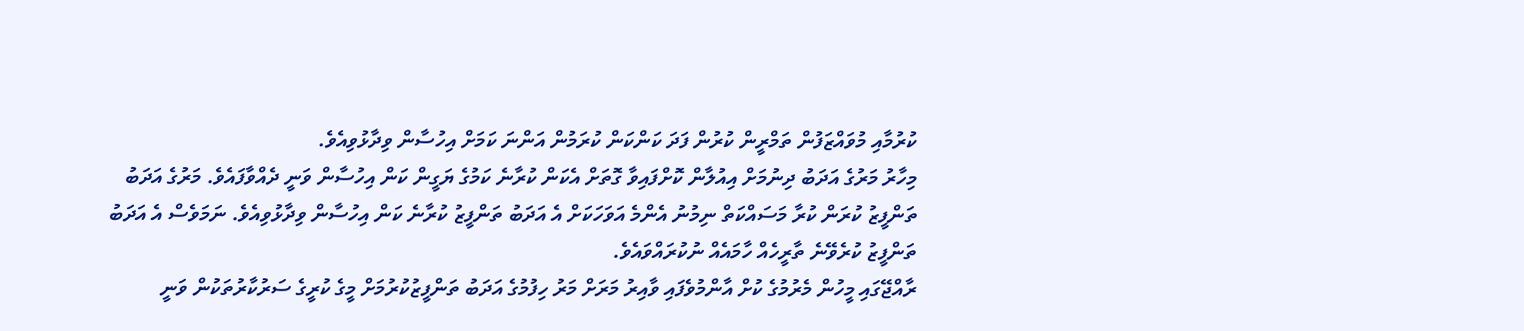ކުރުމާއި މުވައްޒަފުން ތަމްރީން ކުރުން ފަދަ ކަންކަން ކުރަމުން އަންނަ ކަމަށް އިހުސާން ވިދާޅުވިއެވެ.
މިހާރު މަރުގެ އަދަބު ދިނުމަށް އިއުލާން ކޮށްފައިވާ ގޮތަށް އެކަން ކުރާނެ ކަމުގެ ޔަގީން ކަން އިހުސާން ވަނީ ދެއްވާފައެވެ. މަރުގެ އަދަބު ތަންފީޒު ކުރަން ކުރާ މަސައްކަތް ނިމުނު އެންމެ އަވަހަކަށް އެ އަދަބު ތަންފީޒު ކުރާނެ ކަން އިހުސާން ވިދާޅުވިއެވެ. ނަމަވެސް އެ އަދަބު ތަންފީޒު ކުރެވޭނެ ތާރީހެއް ހާމައެއް ނުކުރައްވައެވެ.
ރާއްޖޭގައި މީހުން މެރުމުގެ ކުށް އާންމުވެފައި ވާއިރު މަރަށް މަރު ހިފުމުގެ އަދަބު ތަންފީޒުކުރުމަށް މީގެ ކުރީގެ ސަރުކާރުތަކުން ވަނީ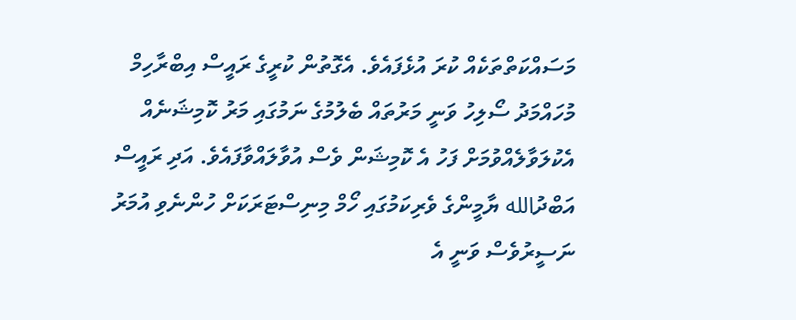މަސައްކަތްތަކެއް ކުރަ އުޅެފައެވެ. އެގޮތުން ކުރީގެ ރައީސް އިބްރާހިމް މުހައްމަދު ސޯލިހު ވަނީ މަރުތައް ބެލުމުގެ ނަމުގައި މަރު ކޮމިޝަނެއް އެކުލަވާލެއްވުމަށް ފަހު އެ ކޮމިޝަން ވެސް އުވާލައްވާފައެވެ. އަދި ރައީސް އަބްދުالله ޔާމީންގެ ވެރިކަމުގައި ހޯމް މިނިސްޓަރަކަށް ހުންނެވި އުމަރު ނަސީރުވެސް ވަނީ އެ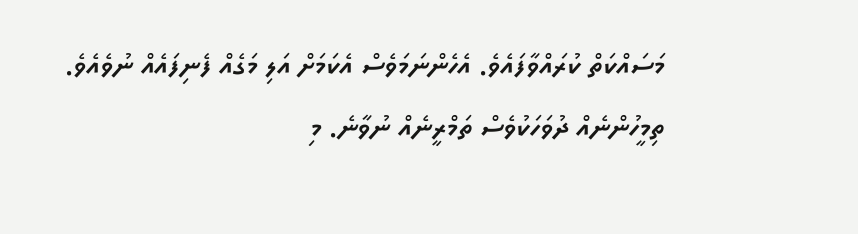މަސައްކަތް ކުރައްވާފައެވެ. އެހެންނަމަވެސް އެކަމަށް އަލި މަގެއް ފެނިފައެއް ނުވެއެވެ.
ތިމީހުންނެއް ދުވަހަކުވެސް ތަމްރީނެއް ނުވާނެ. މި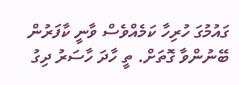ގައުމުގަ ހުރިހާ ކަމެއްވެސް ވާނީ ކާފަރުން ބޭނުންވާ ގޮތަށް. ތީ ހާދަ ހާސަރު ދިގު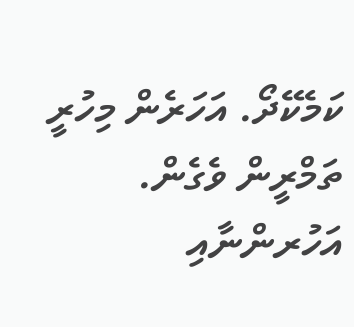ކަމެކޭދޯ. އަހަރެން މިހުރީ ތަމްރީން ވެގެން. އަހުރންނާއި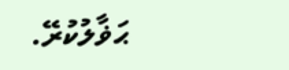ޙަޥާލުކުރޭ.